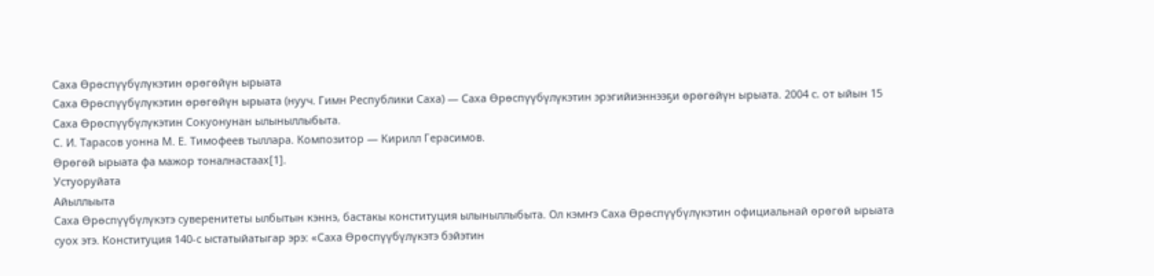Саха Өрөспүүбүлүкэтин өрөгөйүн ырыата
Саха Өрөспүүбүлүкэтин өрөгөйүн ырыата (нууч. Гимн Республики Саха) — Саха Өрөспүүбүлүкэтин эрэгийиэннээҕи өрөгөйүн ырыата. 2004 c. от ыйын 15 Саха Өрөспүүбүлүкэтин Сокуонунан ылыныллыбыта.
С. И. Тарасов уонна М. Е. Тимофеев тыллара. Композитор — Кирилл Герасимов.
Өрөгөй ырыата фа мажор тоналнастаах[1].
Устуоруйата
Айыллыыта
Саха Өрөспүүбүлүкэтэ суверенитеты ылбытын кэннэ, бастакы конституция ылыныллыбыта. Ол кэмҥэ Саха Өрөспүүбүлүкэтин официальнай өрөгөй ырыата суох этэ. Конституция 140-с ыстатыйатыгар эрэ: «Саха Өрөспүүбүлүкэтэ бэйэтин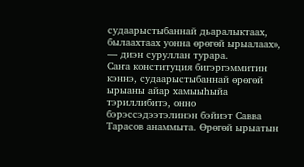судаарыстыбаннай дьаралыктаах, былаахтаах уонна өрөгөй ырыалаах», — диэн суруллан турара.
Саҥа конституция бигэргэммитин кэннэ, судаарыстыбаннай өрөгөй ырыаны айар хамыыһыйа тэриллибитэ, онно бэрэссэдээтэлинэн бэйиэт Савва Тарасов анаммыта. Өрөгөй ырыатын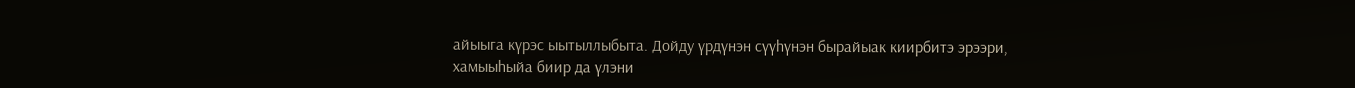айыыга күрэс ыытыллыбыта. Дойду үрдүнэн сүүһүнэн бырайыак киирбитэ эрээри, хамыыһыйа биир да үлэни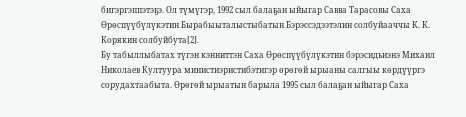бигэргэппэтэҕэ. Ол түмүгэр, 1992 сыл балаҕан ыйыгар Савва Тарасовы Саха Өрөспүүбүлүкэтин Бырабыыталыстыбатын Бэрэссэдээтэлин солбуйааччы К. К. Корякин солбуйбута[2].
Бу табыллыбатах түгэн кэнниттэн Саха Өрөспүүбүлүкэтин бэрэсидьиэнэ Михаил Николаев Култуура министиэристибэтигэр өрөгөй ырыаны салгыы көрдүүргэ сорудахтаабыта. Өрөгөй ырыатын барыла 1995 сыл балаҕан ыйыгар Саха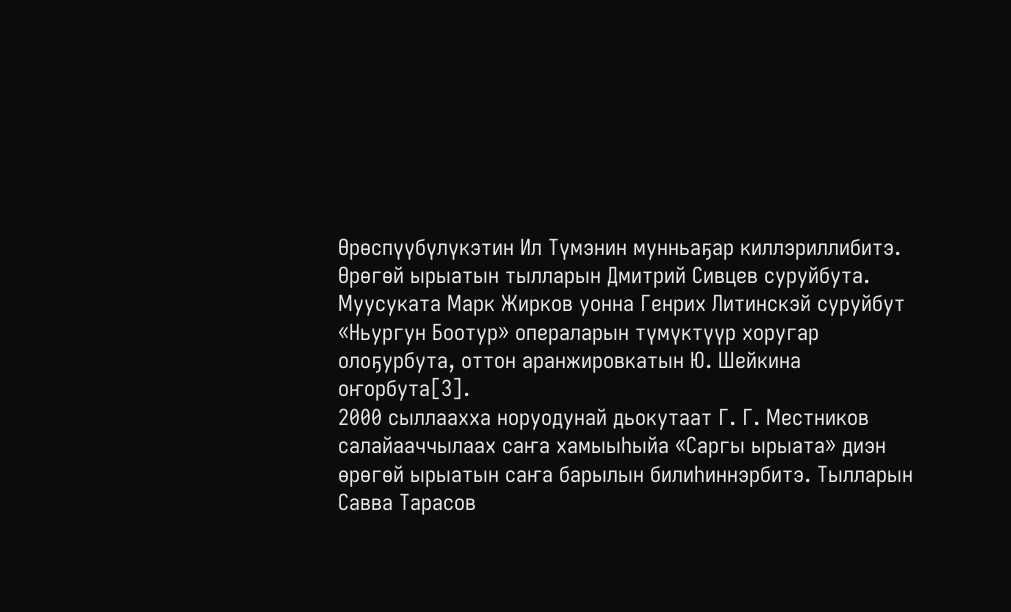Өрөспүүбүлүкэтин Ил Түмэнин мунньаҕар киллэриллибитэ. Өрөгөй ырыатын тылларын Дмитрий Сивцев суруйбута. Муусуката Марк Жирков уонна Генрих Литинскэй суруйбут «Ньургун Боотур» операларын түмүктүүр хоругар олоҕурбута, оттон аранжировкатын Ю. Шейкина оҥорбута[3].
2000 сыллаахха норуодунай дьокутаат Г. Г. Местников салайааччылаах саҥа хамыыһыйа «Саргы ырыата» диэн өрөгөй ырыатын саҥа барылын билиһиннэрбитэ. Тылларын Савва Тарасов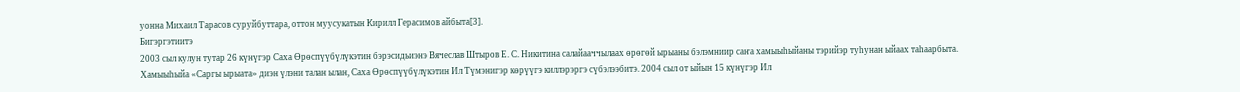уонна Михаил Тарасов суруйбуттара, оттон муусукатын Кирилл Герасимов айбыта[3].
Бигэргэтиитэ
2003 сыл кулун тутар 26 күнүгэр Саха Өрөспүүбүлүкэтин бэрэсидьиэнэ Вячеслав Штыров Е. С. Никитина салайааччылаах өрөгөй ырыаны бэлэмниир саҥа хамыыһыйаны тэрийэр туһунан ыйаах таһаарбыта. Хамыыһыйа «Саргы ырыата» диэн үлэни талан ылан, Саха Өрөспүүбүлүкэтин Ил Түмэнигэр көрүүгэ киллэрэргэ сүбэлээбитэ. 2004 сыл от ыйын 15 күнүгэр Ил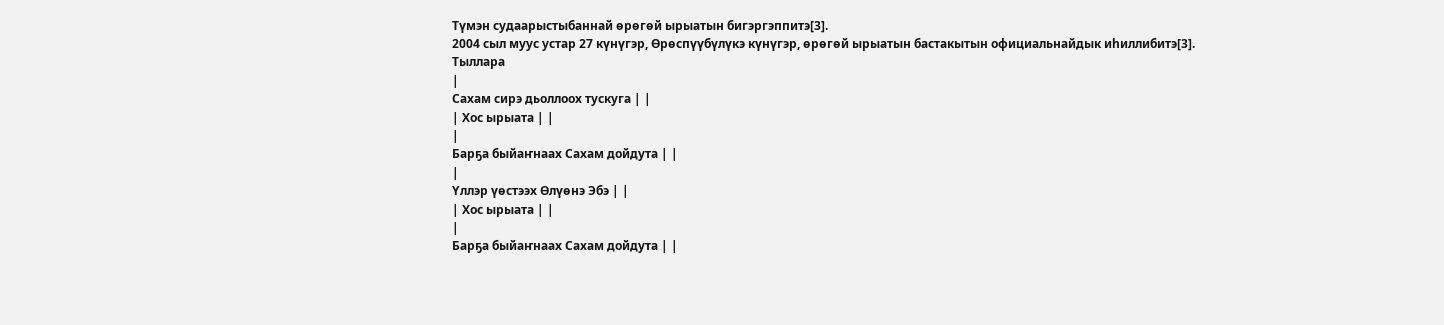Түмэн судаарыстыбаннай өрөгөй ырыатын бигэргэппитэ[3].
2004 сыл муус устар 27 күнүгэр, Өрөспүүбүлүкэ күнүгэр, өрөгөй ырыатын бастакытын официальнайдык иһиллибитэ[3].
Тыллара
|
Сахам сирэ дьоллоох тускуга | |
| Хос ырыата | |
|
Барҕа быйаҥнаах Сахам дойдута | |
|
Үллэр үөстээх Өлүөнэ Эбэ | |
| Хос ырыата | |
|
Барҕа быйаҥнаах Сахам дойдута | |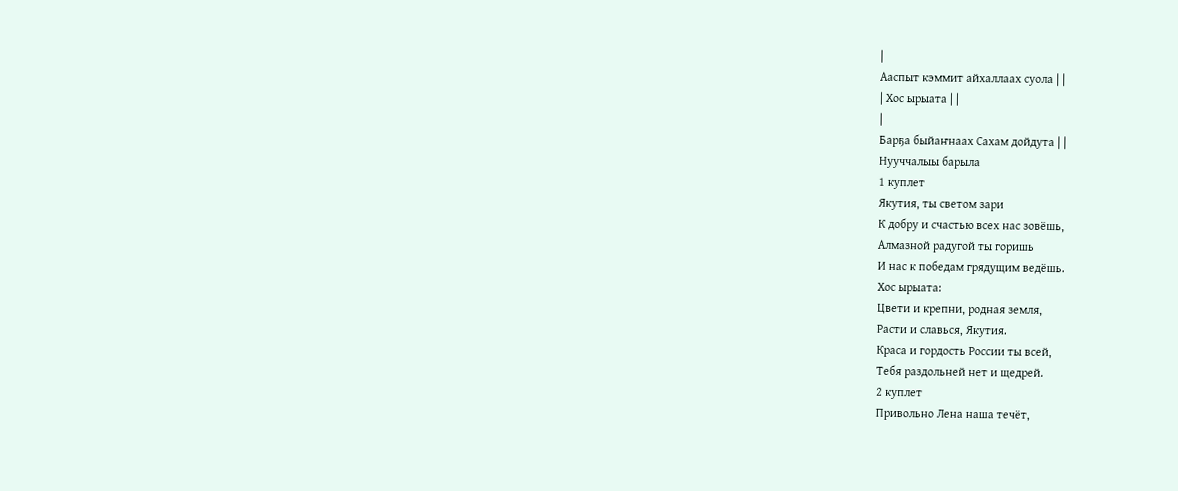|
Ааспыт кэммит айхаллаах суола | |
| Хос ырыата | |
|
Барҕа быйаҥнаах Сахам дойдута | |
Нууччалыы барыла
1 куплет
Якутия, ты светом зари
К добру и счастью всех нас зовёшь,
Алмазной радугой ты горишь
И нас к победам грядущим ведёшь.
Хос ырыата:
Цвети и крепни, родная земля,
Расти и славься, Якутия.
Краса и гордость России ты всей,
Тебя раздольней нет и щедрей.
2 куплет
Привольно Лена наша течёт,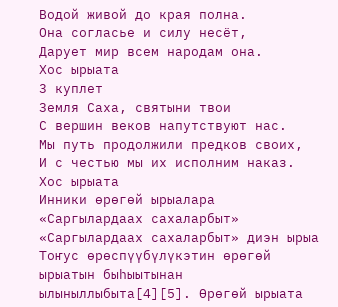Водой живой до края полна.
Она согласье и силу несёт,
Дарует мир всем народам она.
Хос ырыата
3 куплет
Земля Саха, святыни твои
С вершин веков напутствуют нас.
Мы путь продолжили предков своих,
И с честью мы их исполним наказ.
Хос ырыата
Инники өрөгөй ырыалара
«Саргылардаах сахаларбыт»
«Саргылардаах сахаларбыт» диэн ырыа Тоҥус өрөспүүбүлүкэтин өрөгөй ырыатын быһыытынан ылыныллыбыта[4][5]. Өрөгөй ырыата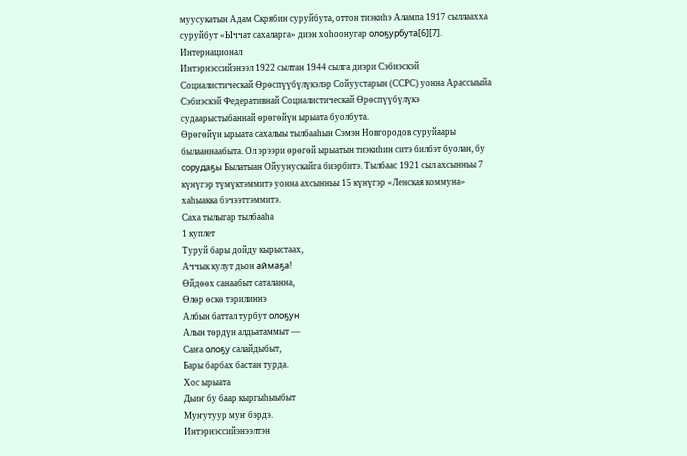муусукатын Адам Скрябин суруйбута, оттон тиэкиһэ Алампа 1917 сыллаахха суруйбут «Ыччат сахаларга» диэн хоһоонугар олоҕурбута[6][7].
Интернационал
Интэрнэссийэнээл 1922 сылтан 1944 сылга диэри Сэбиэскэй Социалистическай Өрөспүүбүлүкэлэр Сойуустарын (ССРС) уонна Арассыыйа Сэбиэскэй Федеративнай Социалистическай Өрөспүүбүлүкэ судаарыстыбаннай өрөгөйүн ырыата буолбута.
Өрөгөйүн ырыата сахалыы тылбааһын Сэмэн Новгородов суруйаары былааннаабыта. Ол эрээри өрөгөй ырыатын тиэкиһин ситэ билбэт буолан, бу сорудаҕы Былатыан Ойуунускайга биэрбитэ. Тылбаас 1921 сыл ахсынньы 7 күнүгэр түмүктэммитэ уонна ахсынньы 15 күнүгэр «Ленская коммуна» хаһыакка бэчээттэммитэ.
Саха тылыгар тылбааһа
1 куплет
Туруй бары дойду кырыстаах,
Аччык кулут дьон аймаҕа!
Өйдөөх санаабыт саталанна,
Өлөр өскө тэрилиннэ
Албын баттал турбут олоҕун
Алын төрдүн алдьатаммыт —
Саҥа олоҕу салайдыбыт,
Бары барбах бастан турда.
Хос ырыата
Дьиҥ бу баар кыргыһыыбыт
Муҥутуур муҥ бэрдэ.
Интэрнэссийэнээлтэн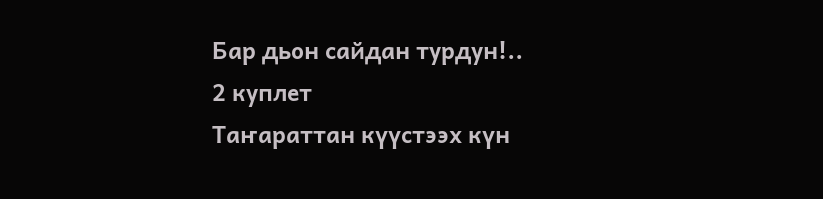Бар дьон сайдан турдун!..
2 куплет
Таҥараттан күүстээх күн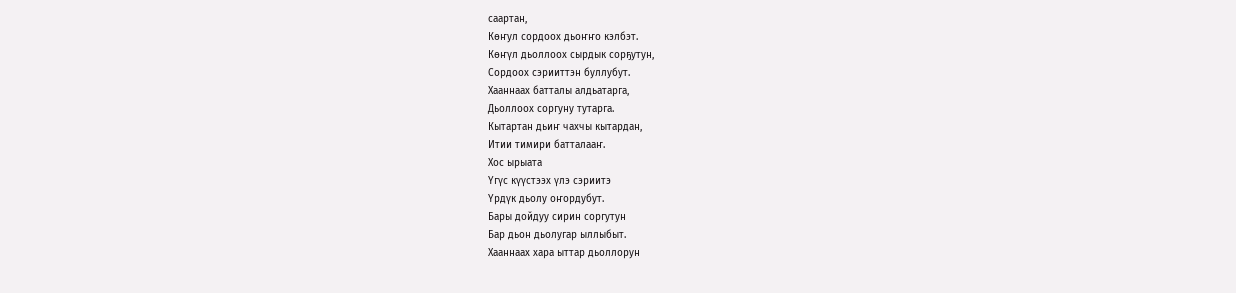саартан,
Көҥул сордоох дьоҥҥо кэлбэт.
Көҥүл дьоллоох сырдык сорҕутун,
Сордоох сэрииттэн буллубут.
Хааннаах батталы алдьатарга,
Дьоллоох соргуну тутарга.
Кытартан дьиҥ чахчы кытардан,
Итии тимири батталааҥ.
Хос ырыата
Үгүс күүстээх үлэ сэриитэ
Үрдүк дьолу оҥордубут.
Бары дойдуу сирин соргутун
Бар дьон дьолугар ыллыбыт.
Хааннаах хара ыттар дьоллорун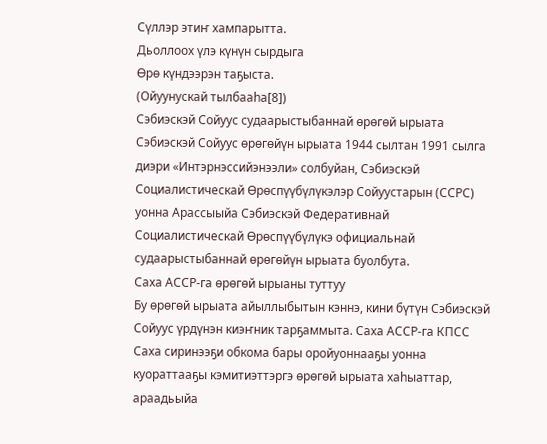Сүллэр этиҥ хампарытта.
Дьоллоох үлэ күнүн сырдыга
Өрө күндээрэн таҕыста.
(Ойуунускай тылбааһа[8])
Сэбиэскэй Сойуус судаарыстыбаннай өрөгөй ырыата
Сэбиэскэй Сойуус өрөгөйүн ырыата 1944 сылтан 1991 сылга диэри «Интэрнэссийэнээли» солбуйан, Сэбиэскэй Социалистическай Өрөспүүбүлүкэлэр Сойуустарын (ССРС) уонна Арассыыйа Сэбиэскэй Федеративнай Социалистическай Өрөспүүбүлүкэ официальнай судаарыстыбаннай өрөгөйүн ырыата буолбута.
Саха АССР-га өрөгөй ырыаны туттуу
Бу өрөгөй ырыата айыллыбытын кэннэ, кини бүтүн Сэбиэскэй Сойуус үрдүнэн киэҥник тарҕаммыта. Саха АССР-га КПСС Саха сиринээҕи обкома бары оройуоннааҕы уонна куораттааҕы кэмитиэттэргэ өрөгөй ырыата хаһыаттар, араадьыйа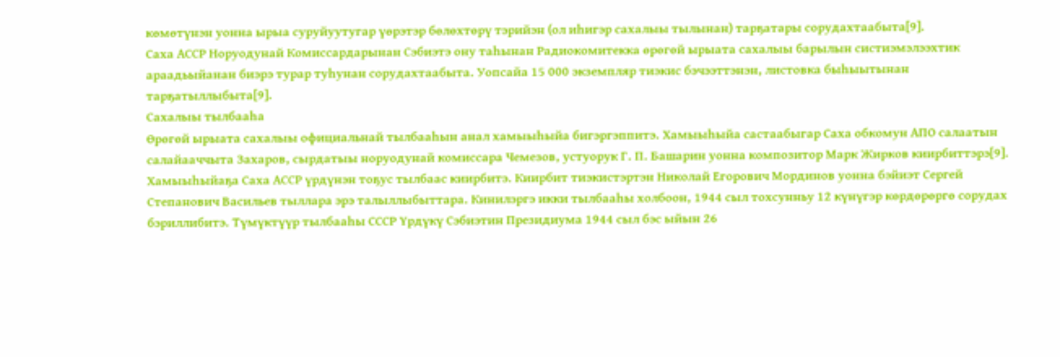көмөтүнэн уонна ырыа суруйуутугар үөрэтэр бөлөхтөрү тэрийэн (ол иһигэр сахалыы тылынан) тарҕатары сорудахтаабыта[9].
Саха АССР Норуодунай Комиссардарынан Сэбиэтэ ону таһынан Радиокомитекка өрөгөй ырыата сахалыы барылын систиэмэлээхтик араадьыйанан биэрэ турар туһунан сорудахтаабыта. Уопсайа 15 000 экземпляр тиэкис бэчээттэнэн, листовка быһыытынан тарҕатыллыбыта[9].
Сахалыы тылбааһа
Өрөгөй ырыата сахалыы официальнай тылбааһын анал хамыыһыйа бигэргэппитэ. Хамыыһыйа састаабыгар Саха обкомун АПО салаатын салайааччыта Захаров, сырдатыы норуодунай комиссара Чемезов, устуорук Г. П. Башарин уонна композитор Марк Жирков киирбиттэрэ[9].
Хамыыһыйаҕа Саха АССР үрдүнэн тоҕус тылбаас киирбитэ. Киирбит тиэкистэртэн Николай Егорович Мординов уонна бэйиэт Сергей Степанович Васильев тыллара эрэ талыллыбыттара. Кинилэргэ икки тылбааһы холбоон, 1944 сыл тохсунньу 12 күнүгэр көрдөрөргө сорудах бэриллибитэ. Түмүктүүр тылбааһы СССР Үрдүкү Сэбиэтин Президиума 1944 сыл бэс ыйын 26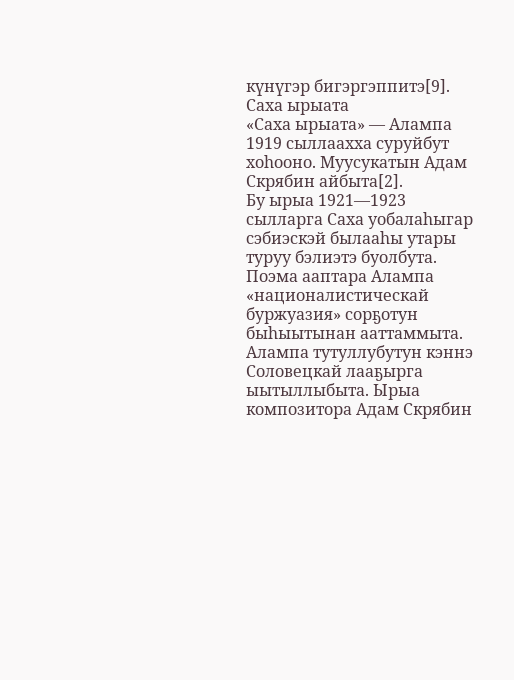күнүгэр бигэргэппитэ[9].
Саха ырыата
«Саха ырыата» — Алампа 1919 сыллаахха суруйбут хоһооно. Муусукатын Адам Скрябин айбыта[2].
Бу ырыа 1921—1923 сылларга Саха уобалаһыгар сэбиэскэй былааһы утары туруу бэлиэтэ буолбута. Поэма ааптара Алампа «националистическай буржуазия» сорҕотун быһыытынан ааттаммыта. Алампа тутуллубутун кэннэ Соловецкай лааҕырга ыытыллыбыта. Ырыа композитора Адам Скрябин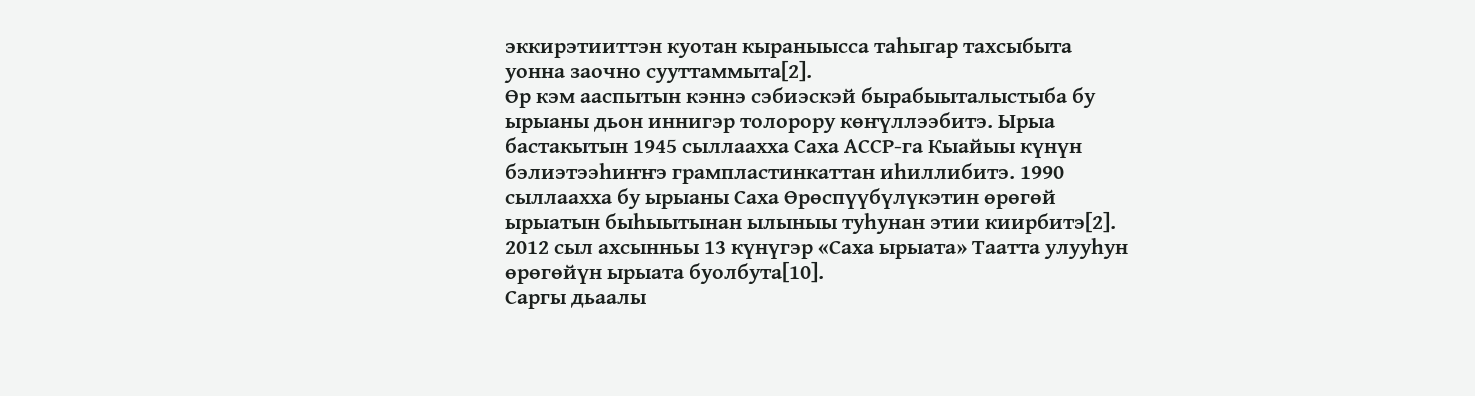эккирэтииттэн куотан кыраныысса таһыгар тахсыбыта уонна заочно сууттаммыта[2].
Өр кэм ааспытын кэннэ сэбиэскэй бырабыыталыстыба бу ырыаны дьон иннигэр толорору көҥүллээбитэ. Ырыа бастакытын 1945 сыллаахха Саха АССР-га Кыайыы күнүн бэлиэтээһиҥҥэ грампластинкаттан иһиллибитэ. 1990 сыллаахха бу ырыаны Саха Өрөспүүбүлүкэтин өрөгөй ырыатын быһыытынан ылыныы туһунан этии киирбитэ[2].
2012 сыл ахсынньы 13 күнүгэр «Саха ырыата» Таатта улууһун өрөгөйүн ырыата буолбута[10].
Саргы дьаалы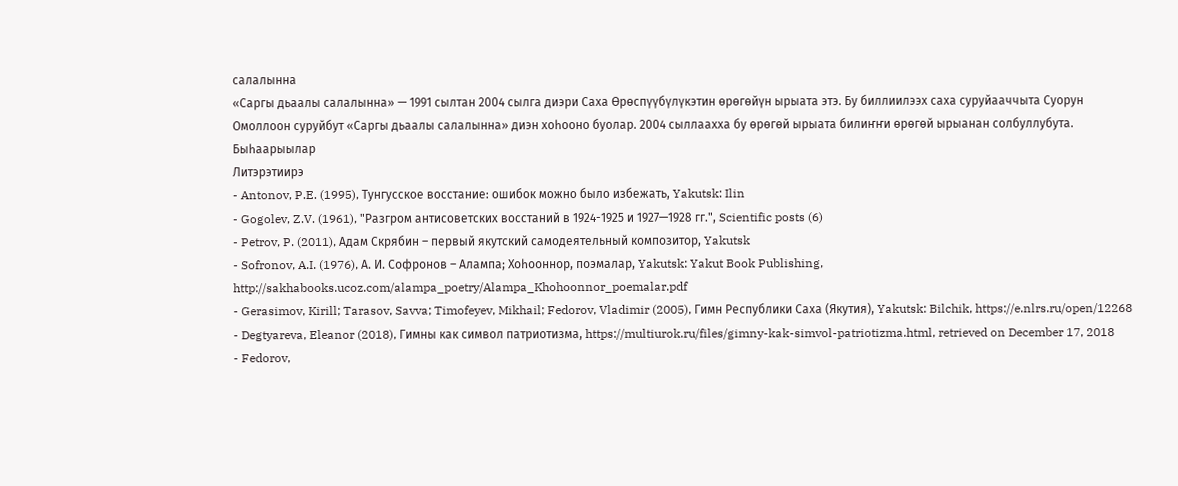салалынна
«Саргы дьаалы салалынна» — 1991 сылтан 2004 сылга диэри Саха Өрөспүүбүлүкэтин өрөгөйүн ырыата этэ. Бу биллиилээх саха суруйааччыта Суорун Омоллоон суруйбут «Саргы дьаалы салалынна» диэн хоһооно буолар. 2004 сыллаахха бу өрөгөй ырыата билиҥҥи өрөгөй ырыанан солбуллубута.
Быһаарыылар
Литэрэтиирэ
- Antonov, P.E. (1995), Тунгусское восстание: ошибок можно было избежать, Yakutsk: Ilin
- Gogolev, Z.V. (1961), "Разгром антисоветских восстаний в 1924-1925 и 1927—1928 гг.", Scientific posts (6)
- Petrov, P. (2011), Адам Скрябин – первый якутский самодеятельный композитор, Yakutsk
- Sofronov, A.I. (1976), А. И. Софронов – Алампа; Хоһооннор, поэмалар, Yakutsk: Yakut Book Publishing, http://sakhabooks.ucoz.com/alampa_poetry/Alampa_Khohoonnor_poemalar.pdf
- Gerasimov, Kirill; Tarasov, Savva; Timofeyev, Mikhail; Fedorov, Vladimir (2005), Гимн Республики Саха (Якутия), Yakutsk: Bilchik, https://e.nlrs.ru/open/12268
- Degtyareva, Eleanor (2018), Гимны как символ патриотизма, https://multiurok.ru/files/gimny-kak-simvol-patriotizma.html, retrieved on December 17, 2018
- Fedorov,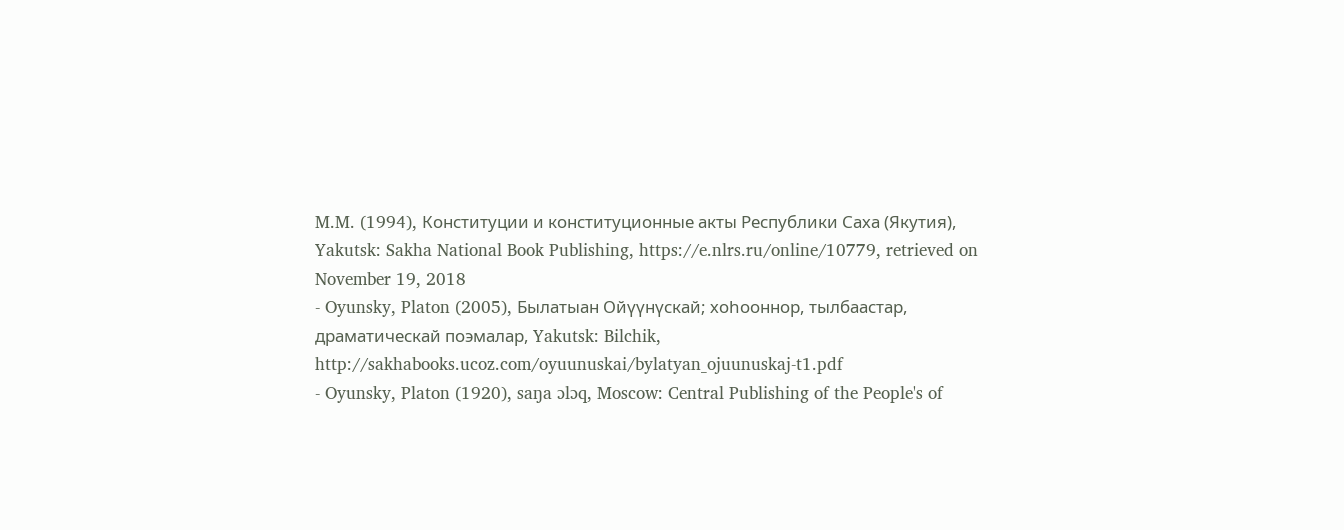M.M. (1994), Конституции и конституционные акты Республики Саха (Якутия), Yakutsk: Sakha National Book Publishing, https://e.nlrs.ru/online/10779, retrieved on November 19, 2018
- Oyunsky, Platon (2005), Былатыан Ойүүнүскай; хоһооннор, тылбаастар, драматическай поэмалар, Yakutsk: Bilchik, http://sakhabooks.ucoz.com/oyuunuskai/bylatyan_ojuunuskaj-t1.pdf
- Oyunsky, Platon (1920), saŋa ɔlɔq, Moscow: Central Publishing of the People's of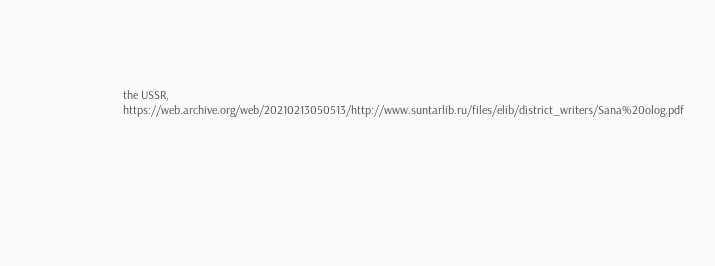the USSR, https://web.archive.org/web/20210213050513/http://www.suntarlib.ru/files/elib/district_writers/Sana%20olog.pdf